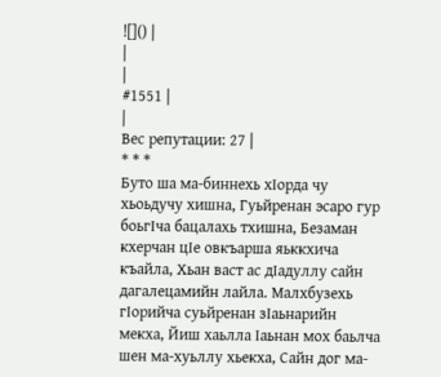![]() |
|
|
#1551 |
|
Вес репутации: 27 |
* * *
Буто ша ма-биннехь хIорда чу хьоьдучу хишна, Гуьйренан эсаро гур боьгIча бацалахь тхишна, Безаман кхерчан цIе овкъарша яьккхича къайла, Хьан васт ас дIадуллу сайн дагалецамийн лайла. Малхбузехь гIорийча суьйренан зIаьнарийн мекха, Йиш хаьлла Iаьнан мох баьлча шен ма-хуьллу хьекха, Сайн дог ма-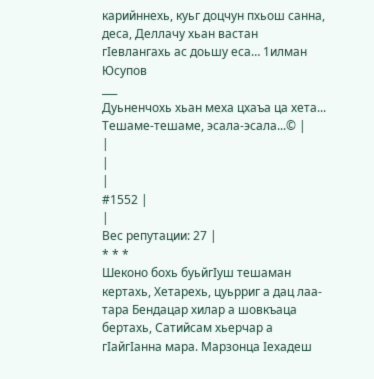карийннехь, куьг доцчун пхьош санна, деса, Деллачу хьан вастан гIевлангахь ас доьшу еса… 1илман Юсупов
___
Дуьненчохь хьан меха цхаъа ца хета... Тешаме-тешаме, эсала-эсала...© |
|
|
|
#1552 |
|
Вес репутации: 27 |
* * *
Шеконо бохь буьйгIуш тешаман кертахь, Хетарехь, цуьрриг а дац лаа-тара Бендацар хилар а шовкъаца бертахь, Сатийсам хьерчар а гIайгIанна мара. Марзонца Iехадеш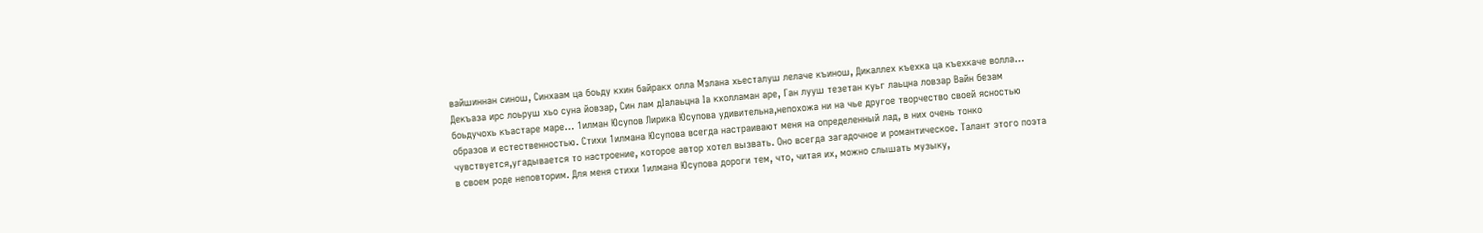вайшиннан синош, Синхаам ца боьду кхин байракх олла Мэлана хьесталуш лелаче къинош, Дикаллех къехка ца къехкаче волла… Декъаза ирс лоьруш хьо суна йовзар, Син лам дIалаьцна Iа кхолламан аре, Ган лууш тезетан куьг лаьцна ловзар Вайн безам боьдучохь къастаре маре… 1илман Юсупов Лирика Юсупова удивительна,непохожа ни на чье другое творчество своей ясностью образов и естественностью. Стихи 1илмана Юсупова всегда настраивают меня на определенный лад, в них очень тонко чувствуется,угадывается то настроение, которое автор хотел вызвать. Оно всегда загадочное и романтическое. Талант этого поэта в своем роде неповторим. Для меня стихи 1илмана Юсупова дороги тем, что, читая их, можно слышать музыку,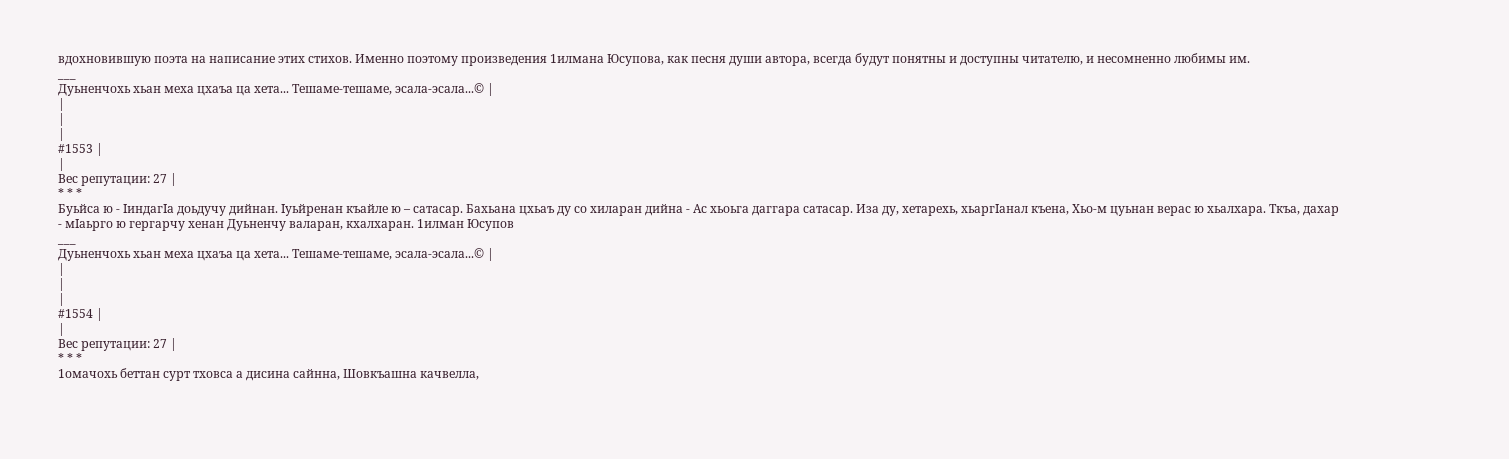вдохновившую поэта на написание этих стихов. Именно поэтому произведения 1илмана Юсупова, как песня души автора, всегда будут понятны и доступны читателю, и несомненно любимы им.
___
Дуьненчохь хьан меха цхаъа ца хета... Тешаме-тешаме, эсала-эсала...© |
|
|
|
#1553 |
|
Вес репутации: 27 |
* * *
Буьйса ю - IиндагIа доьдучу дийнан. Iуьйренан къайле ю – сатасар. Бахьана цхьаъ ду со хиларан дийна - Ас хьоьга даггара сатасар. Иза ду, хетарехь, хьаргIанал къена, Хьо-м цуьнан верас ю хьалхара. Ткъа, дахар - мIаьрго ю гергарчу хенан Дуьненчу валаран, кхалхаран. 1илман Юсупов
___
Дуьненчохь хьан меха цхаъа ца хета... Тешаме-тешаме, эсала-эсала...© |
|
|
|
#1554 |
|
Вес репутации: 27 |
* * *
1омачохь беттан сурт тховса а дисина сайнна, Шовкъашна качвелла,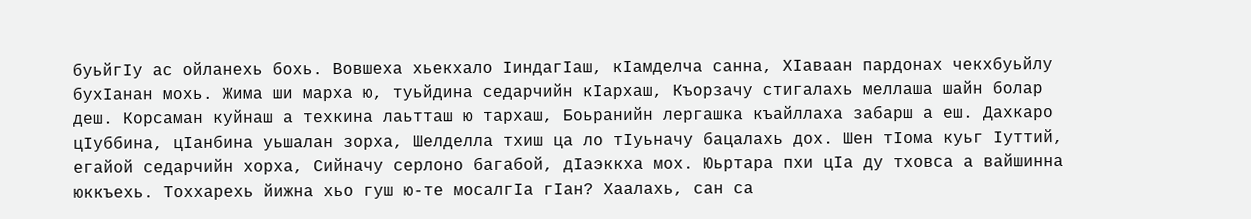буьйгIу ас ойланехь бохь. Вовшеха хьекхало IиндагIаш, кIамделча санна, ХIаваан пардонах чекхбуьйлу бухIанан мохь. Жима ши марха ю, туьйдина седарчийн кIархаш, Къорзачу стигалахь меллаша шайн болар деш. Корсаман куйнаш а техкина лаьтташ ю тархаш, Боьранийн лергашка къайллаха забарш а еш. Дахкаро цIуббина, цIанбина уьшалан зорха, Шелделла тхиш ца ло тIуьначу бацалахь дох. Шен тIома куьг Iуттий, егайой седарчийн хорха, Сийначу серлоно багабой, дIаэккха мох. Юьртара пхи цIа ду тховса а вайшинна юккъехь. Тоххарехь йижна хьо гуш ю-те мосалгIа гIан? Хаалахь, сан са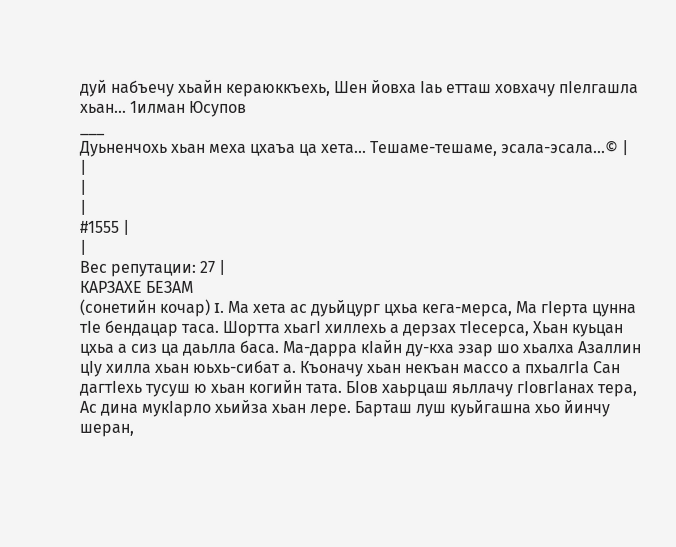дуй набъечу хьайн кераюккъехь, Шен йовха Iаь етташ ховхачу пIелгашла хьан… 1илман Юсупов
___
Дуьненчохь хьан меха цхаъа ца хета... Тешаме-тешаме, эсала-эсала...© |
|
|
|
#1555 |
|
Вес репутации: 27 |
КАРЗАХЕ БЕЗАМ
(сонетийн кочар) I. Ма хета ас дуьйцург цхьа кега-мерса, Ма гIерта цунна тIе бендацар таса. Шортта хьагI хиллехь а дерзах тIесерса, Хьан куьцан цхьа а сиз ца даьлла баса. Ма-дарра кIайн ду-кха эзар шо хьалха Азаллин цIу хилла хьан юьхь-сибат а. Къоначу хьан некъан массо а пхьалгIа Сан дагтIехь тусуш ю хьан когийн тата. БIов хаьрцаш яьллачу гIовгIанах тера, Ас дина мукIарло хьийза хьан лере. Барташ луш куьйгашна хьо йинчу шеран,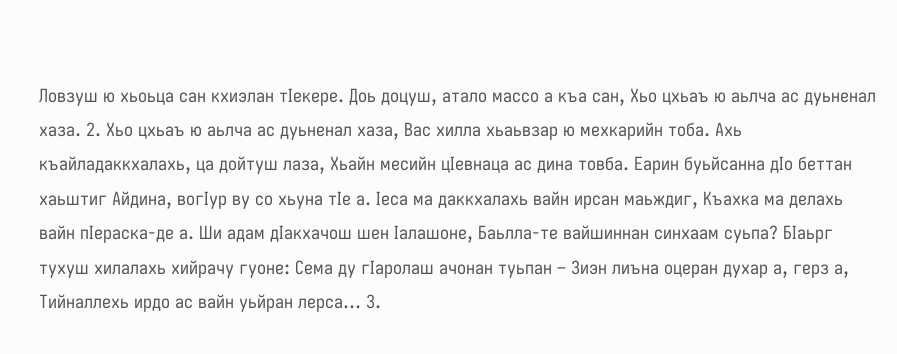Ловзуш ю хьоьца сан кхиэлан тIекере. Доь доцуш, атало массо а къа сан, Хьо цхьаъ ю аьлча ас дуьненал хаза. 2. Хьо цхьаъ ю аьлча ас дуьненал хаза, Вас хилла хьаьвзар ю мехкарийн тоба. Ахь къайладаккхалахь, ца дойтуш лаза, Хьайн месийн цIевнаца ас дина товба. Еарин буьйсанна дIо беттан хаьштиг Айдина, вогIур ву со хьуна тIе а. Iеса ма даккхалахь вайн ирсан маьждиг, Къахка ма делахь вайн пIераска-де а. Ши адам дIакхачош шен Iалашоне, Баьлла-те вайшиннан синхаам суьпа? БIаьрг тухуш хилалахь хийрачу гуоне: Сема ду гIаролаш ачонан туьпан – Зиэн лиъна оцеран духар а, герз а, Тийналлехь ирдо ас вайн уьйран лерса… 3.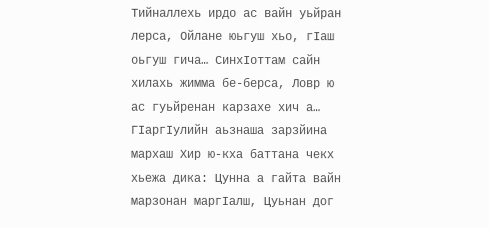Тийналлехь ирдо ас вайн уьйран лерса, Ойлане юьгуш хьо, гIаш оьгуш гича… СинхIоттам сайн хилахь жимма бе-берса, Ловр ю ас гуьйренан карзахе хич а… ГIаргIулийн аьзнаша зарзйина мархаш Хир ю-кха баттана чекх хьежа дика: Цунна а гайта вайн марзонан маргIалш, Цуьнан дог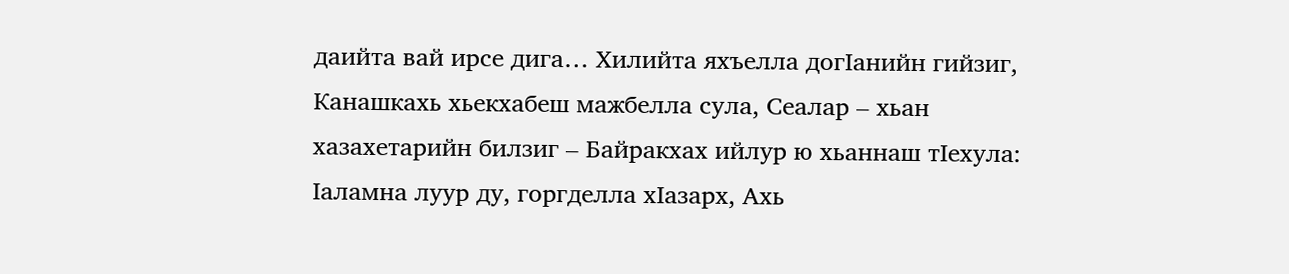даийта вай ирсе дига… Хилийта яхъелла догIанийн гийзиг, Канашкахь хьекхабеш мажбелла сула, Сеалар – хьан хазахетарийн билзиг – Байракхах ийлур ю хьаннаш тIехула: Iаламна луур ду, горгделла хIазарх, Ахь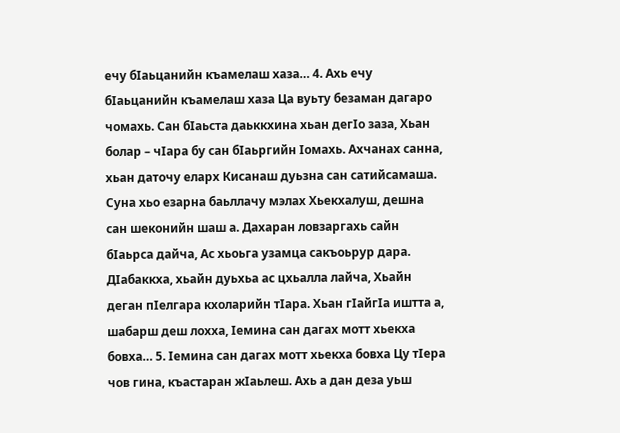ечу бIаьцанийн къамелаш хаза… 4. Ахь ечу бIаьцанийн къамелаш хаза Ца вуьту безаман дагаро чомахь. Сан бIаьста даьккхина хьан дегIо заза, Хьан болар – чIара бу сан бIаьргийн Iомахь. Ахчанах санна, хьан даточу еларх Кисанаш дуьзна сан сатийсамаша. Суна хьо езарна баьллачу мэлах Хьекхалуш, дешна сан шеконийн шаш а. Дахаран ловзаргахь сайн бIаьрса дайча, Ас хьоьга узамца сакъоьрур дара. ДIабаккха, хьайн дуьхьа ас цхьалла лайча, Хьайн деган пIелгара кхоларийн тIара. Хьан гIайгIа иштта а, шабарш деш лохха, Iемина сан дагах мотт хьекха бовха… 5. Iемина сан дагах мотт хьекха бовха Цу тIера чов гина, къастаран жIаьлеш. Ахь а дан деза уьш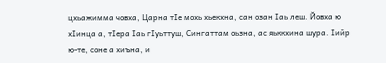цхьажимма човха, Царна тIе мохь хьекхна, сан озан Iаь леш. Йовха ю хIинца а, тIера Iаь гIуьттуш, Сингаттам оьзна, ас яьккхина шура. Iийр ю-те, соне а хиъна, и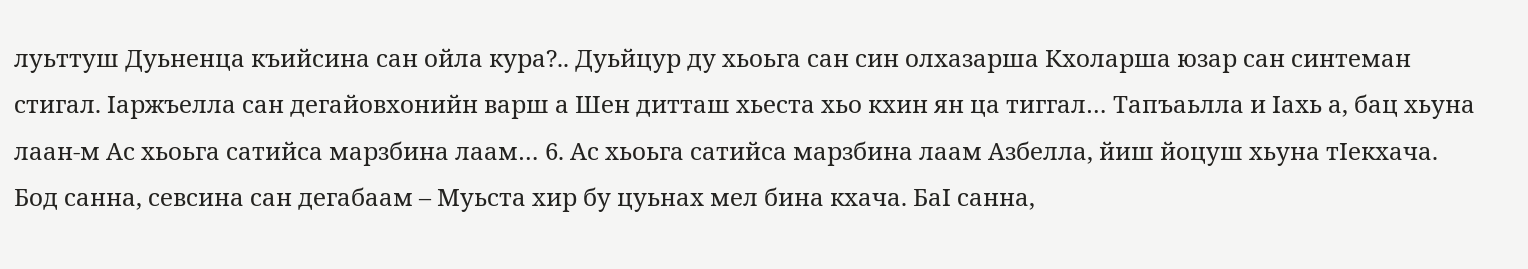луьттуш Дуьненца къийсина сан ойла кура?.. Дуьйцур ду хьоьга сан син олхазарша Кхоларша юзар сан синтеман стигал. Iаржъелла сан дегайовхонийн варш а Шен дитташ хьеста хьо кхин ян ца тиггал… Тапъаьлла и Iахь а, бац хьуна лаан-м Ас хьоьга сатийса марзбина лаам… 6. Ас хьоьга сатийса марзбина лаам Азбелла, йиш йоцуш хьуна тIекхача. Бод санна, севсина сан дегабаам – Муьста хир бу цуьнах мел бина кхача. БаI санна,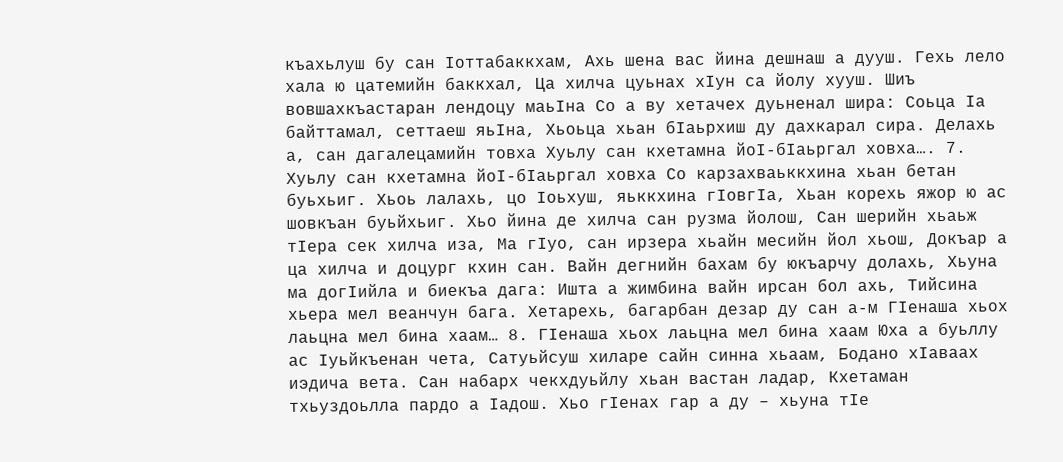къахьлуш бу сан Iоттабаккхам, Ахь шена вас йина дешнаш а дууш. Гехь лело хала ю цатемийн баккхал, Ца хилча цуьнах хIун са йолу хууш. Шиъ вовшахкъастаран лендоцу маьIна Со а ву хетачех дуьненал шира: Соьца Iа байттамал, сеттаеш яьIна, Хьоьца хьан бIаьрхиш ду дахкарал сира. Делахь а, сан дагалецамийн товха Хуьлу сан кхетамна йоI-бIаьргал ховха…. 7. Хуьлу сан кхетамна йоI-бIаьргал ховха Со карзахваьккхина хьан бетан буьхьиг. Хьоь лалахь, цо Iоьхуш, яьккхина гIовгIа, Хьан корехь яжор ю ас шовкъан буьйхьиг. Хьо йина де хилча сан рузма йолош, Сан шерийн хьаьж тIера сек хилча иза, Ма гIуо, сан ирзера хьайн месийн йол хьош, Докъар а ца хилча и доцург кхин сан. Вайн дегнийн бахам бу юкъарчу долахь, Хьуна ма догIийла и биекъа дага: Ишта а жимбина вайн ирсан бол ахь, Тийсина хьера мел веанчун бага. Хетарехь, багарбан дезар ду сан а-м ГIенаша хьох лаьцна мел бина хаам… 8. ГIенаша хьох лаьцна мел бина хаам Юха а буьллу ас Iуьйкъенан чета, Сатуьйсуш хиларе сайн синна хьаам, Бодано хIаваах иэдича вета. Сан набарх чекхдуьйлу хьан вастан ладар, Кхетаман тхьуздоьлла пардо а Iадош. Хьо гIенах гар а ду – хьуна тIе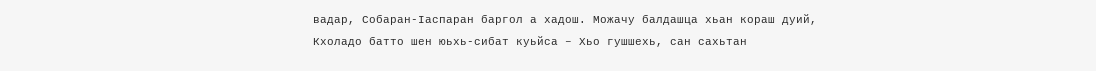вадар, Собаран-Iаспаран баргол а хадош. Можачу балдашца хьан кораш дуий, Кхоладо батто шен юьхь-сибат куьйса – Хьо гушшехь, сан сахьтан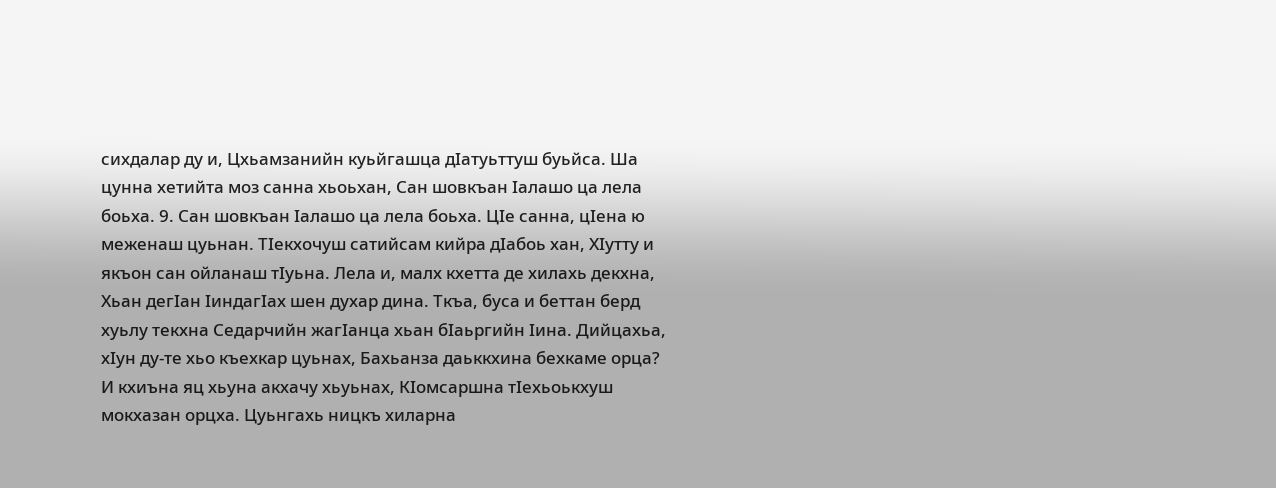сихдалар ду и, Цхьамзанийн куьйгашца дIатуьттуш буьйса. Ша цунна хетийта моз санна хьоьхан, Сан шовкъан Iалашо ца лела боьха. 9. Сан шовкъан Iалашо ца лела боьха. ЦIе санна, цIена ю меженаш цуьнан. ТIекхочуш сатийсам кийра дIабоь хан, ХIутту и якъон сан ойланаш тIуьна. Лела и, малх кхетта де хилахь декхна, Хьан дегIан IиндагIах шен духар дина. Ткъа, буса и беттан берд хуьлу текхна Седарчийн жагIанца хьан бIаьргийн Iина. Дийцахьа, хIун ду-те хьо къехкар цуьнах, Бахьанза даьккхина бехкаме орца? И кхиъна яц хьуна акхачу хьуьнах, КIомсаршна тIехьоькхуш мокхазан орцха. Цуьнгахь ницкъ хиларна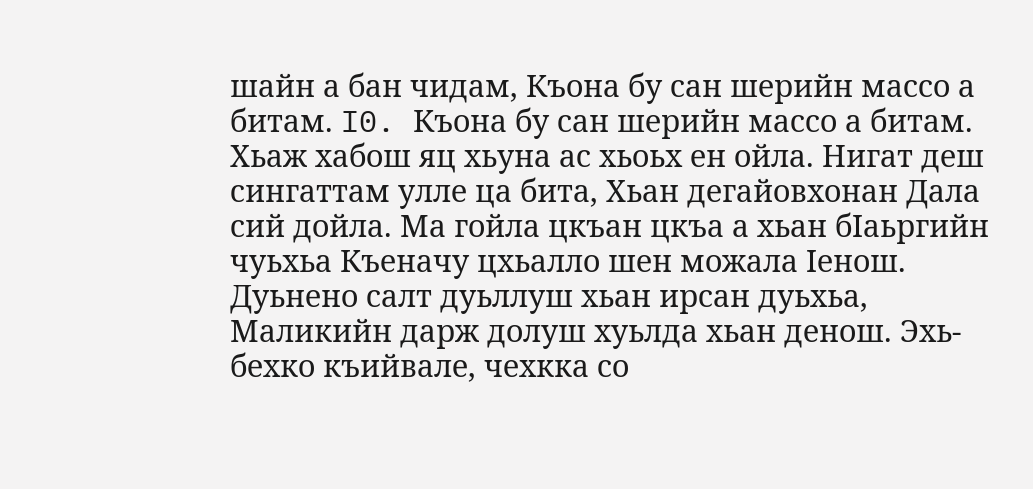шайн а бан чидам, Къона бу сан шерийн массо а битам. I0. Къона бу сан шерийн массо а битам. Хьаж хабош яц хьуна ас хьоьх ен ойла. Нигат деш сингаттам улле ца бита, Хьан дегайовхонан Дала сий дойла. Ма гойла цкъан цкъа а хьан бIаьргийн чуьхьа Къеначу цхьалло шен можала Iенош. Дуьнено салт дуьллуш хьан ирсан дуьхьа, Маликийн дарж долуш хуьлда хьан денош. Эхь-бехко къийвале, чехкка со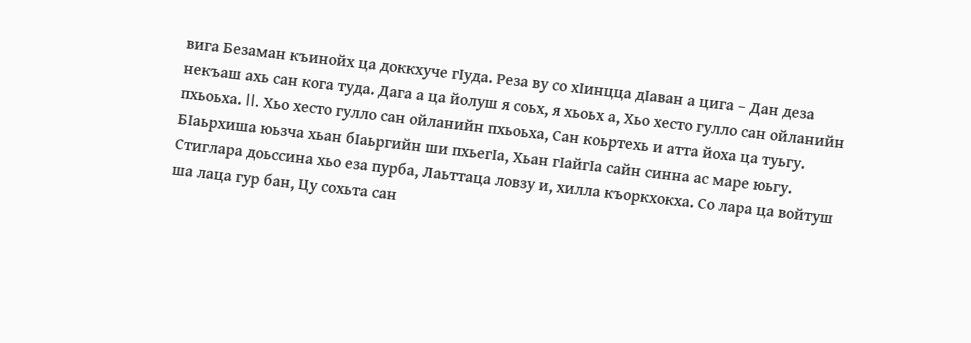вига Безаман къинойх ца доккхуче гIуда. Реза ву со хIинцца дIаван а цига – Дан деза некъаш ахь сан кога туда. Дага а ца йолуш я соьх, я хьоьх а, Хьо хесто гулло сан ойланийн пхьоьха. II. Хьо хесто гулло сан ойланийн пхьоьха, Сан коьртехь и атта йоха ца туьгу. БIаьрхиша юьзча хьан бIаьргийн ши пхьегIа, Хьан гIайгIа сайн синна ас маре юьгу. Стиглара доьссина хьо еза пурба, Лаьттаца ловзу и, хилла къоркхокха. Со лара ца войтуш ша лаца гур бан, Цу сохьта сан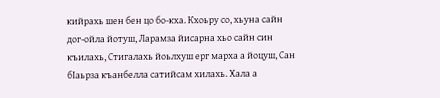кийрахь шен бен цо бо-кха. Кхоьру со, хьуна сайн дог-ойла йотуш, Ларамза йисарна хьо сайн син къилахь, Стигалахь йоьлхуш ерг марха а йоцуш, Сан бIаьрза къанбелла сатийсам хилахь. Хала а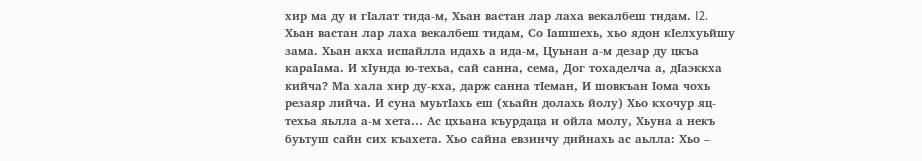хир ма ду и гIалат тида-м, Хьан вастан лар лаха векалбеш тидам. I2. Хьан вастан лар лаха векалбеш тидам, Со Iашшехь, хьо ядон кIелхуьйшу зама. Хьан акха испайлла идахь а ида-м, Цуьнан а-м дезар ду цкъа караIама. И хIунда ю-техьа, сай санна, сема, Дог тохаделча а, дIаэккха кийча? Ма хала хир ду-кха, дарж санна тIеман, И шовкъан Iома чохь резаяр лийча. И суна муьтIахь еш (хьайн долахь йолу) Хьо кхочур яц-техьа яьлла а-м хета… Ас цхьана къурдаца и ойла молу, Хьуна а некъ буьтуш сайн сих къахета. Хьо сайна евзинчу дийнахь ас аьлла: Хьо –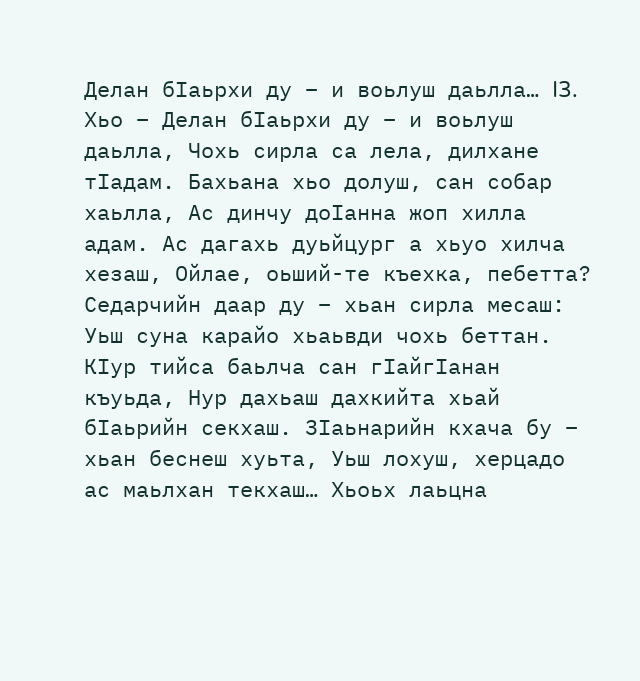Делан бIаьрхи ду – и воьлуш даьлла… I3. Хьо – Делан бIаьрхи ду – и воьлуш даьлла, Чохь сирла са лела, дилхане тIадам. Бахьана хьо долуш, сан собар хаьлла, Ас динчу доIанна жоп хилла адам. Ас дагахь дуьйцург а хьуо хилча хезаш, Ойлае, оьший-те къехка, пебетта? Седарчийн даар ду – хьан сирла месаш: Уьш суна карайо хьаьвди чохь беттан. КIур тийса баьлча сан гIайгIанан къуьда, Нур дахьаш дахкийта хьай бIаьрийн секхаш. ЗIаьнарийн кхача бу – хьан беснеш хуьта, Уьш лохуш, херцадо ас маьлхан текхаш… Хьоьх лаьцна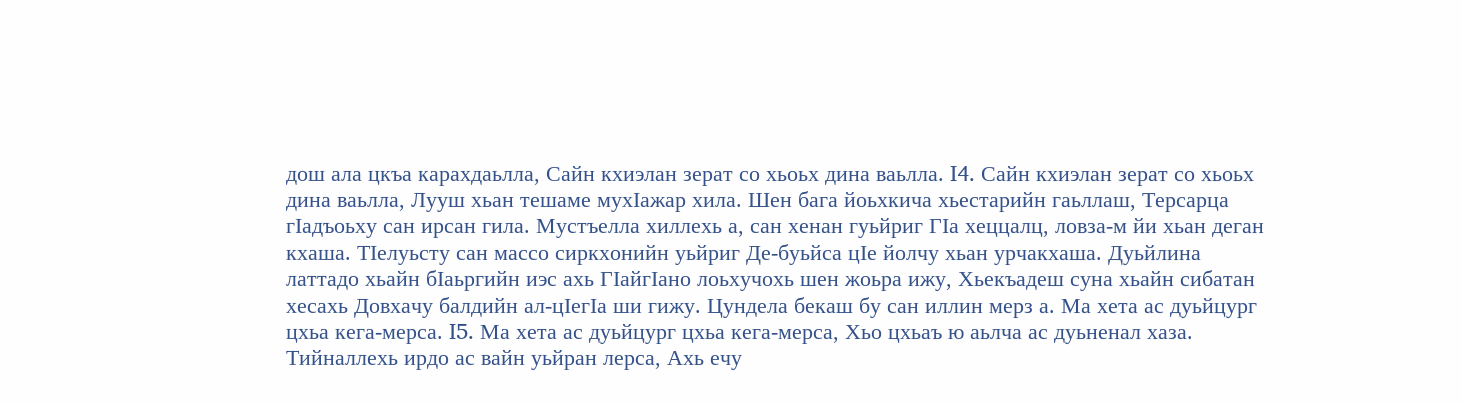дош ала цкъа карахдаьлла, Сайн кхиэлан зерат со хьоьх дина ваьлла. I4. Сайн кхиэлан зерат со хьоьх дина ваьлла, Лууш хьан тешаме мухIажар хила. Шен бага йоьхкича хьестарийн гаьллаш, Терсарца гIадъоьху сан ирсан гила. Мустъелла хиллехь а, сан хенан гуьйриг ГIа хеццалц, ловза-м йи хьан деган кхаша. ТIелуьсту сан массо сиркхонийн уьйриг Де-буьйса цIе йолчу хьан урчакхаша. Дуьйлина латтадо хьайн бIаьргийн иэс ахь ГIайгIано лоьхучохь шен жоьра ижу, Хьекъадеш суна хьайн сибатан хесахь Довхачу балдийн ал-цIегIа ши гижу. Цундела бекаш бу сан иллин мерз а. Ма хета ас дуьйцург цхьа кега-мерса. I5. Ма хета ас дуьйцург цхьа кега-мерса, Хьо цхьаъ ю аьлча ас дуьненал хаза. Тийналлехь ирдо ас вайн уьйран лерса, Ахь ечу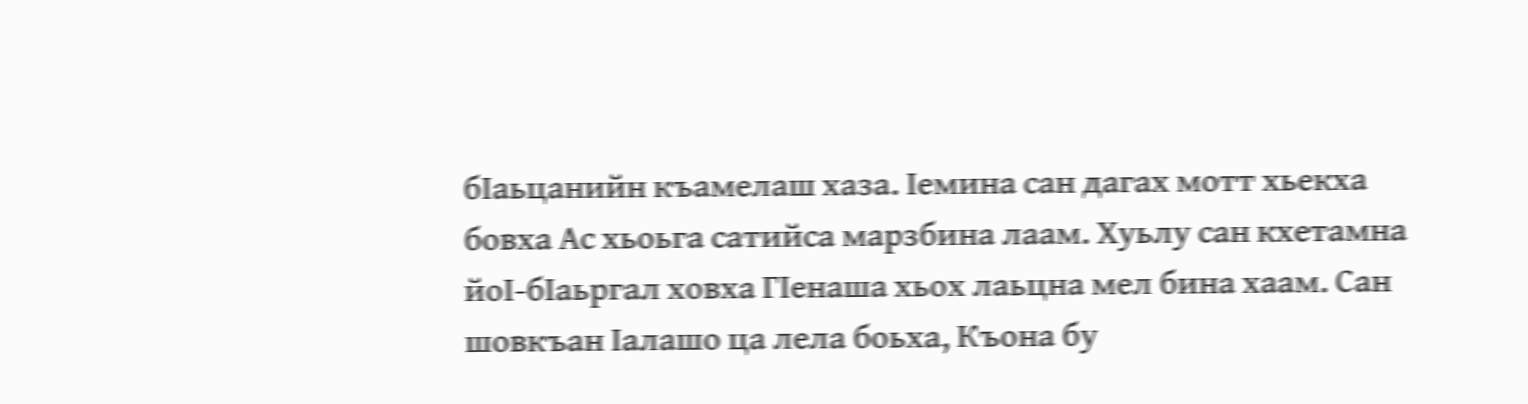бIаьцанийн къамелаш хаза. Iемина сан дагах мотт хьекха бовха Ас хьоьга сатийса марзбина лаам. Хуьлу сан кхетамна йоI-бIаьргал ховха ГIенаша хьох лаьцна мел бина хаам. Сан шовкъан Iалашо ца лела боьха, Къона бу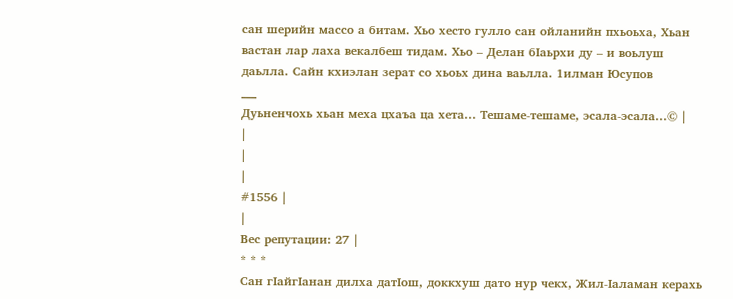сан шерийн массо а битам. Хьо хесто гулло сан ойланийн пхьоьха, Хьан вастан лар лаха векалбеш тидам. Хьо – Делан бIаьрхи ду – и воьлуш даьлла. Сайн кхиэлан зерат со хьоьх дина ваьлла. 1илман Юсупов
___
Дуьненчохь хьан меха цхаъа ца хета... Тешаме-тешаме, эсала-эсала...© |
|
|
|
#1556 |
|
Вес репутации: 27 |
* * *
Сан гIайгIанан дилха датIош, доккхуш дато нур чекх, Жил-Iаламан керахь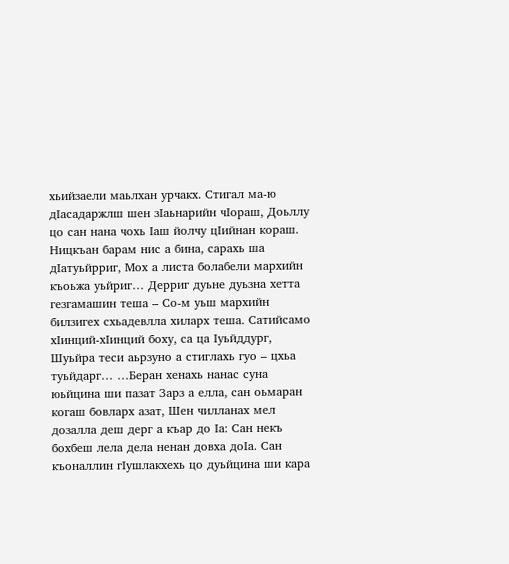хьийзаели маьлхан урчакх. Стигал ма-ю дIасадаржлш шен зIаьнарийн чIораш, Доьллу цо сан нана чохь Iаш йолчу цIийнан кораш. Ницкъан барам нис а бина, сарахь ша дIатуьйрриг, Мох а листа болабели мархийн къоьжа уьйриг… Дерриг дуьне дуьзна хетта гезгамашин теша – Со-м уьш мархийн билзигех схьадевлла хиларх теша. Сатийсамо хIинций-хIинций боху, са ца Iуьйддург, Шуьйра теси аьрзуно а стиглахь гуо – цхьа туьйдарг… …Беран хенахь нанас суна юьйцина ши пазат Зарз а елла, сан оьмаран когаш бовларх азат, Шен чилланах мел дозалла деш дерг а къар до Iа: Сан некъ бохбеш лела дела ненан довха доIа. Сан къоналлин гIушлакхехь цо дуьйцина ши кара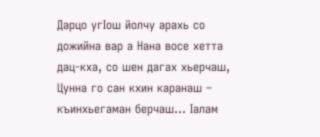Дарцо угIош йолчу арахь со дожийна вар а Нана восе хетта дац-кха, со шен дагах хьерчаш, Цунна го сан кхин каранаш – къинхьегаман берчаш… Iалам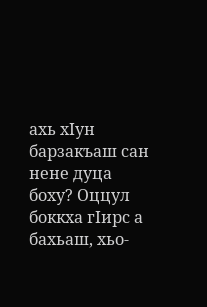ахь хIун барзакъаш сан нене дуца боху? Оццул боккха гIирс а бахьаш, хьо-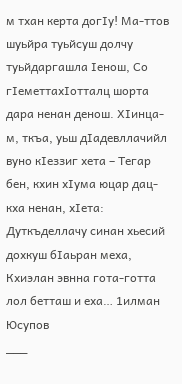м тхан керта догIу! Ма-ттов шуьйра туьйсуш долчу туьйдаргашла Iенош, Со гIеметтахIотталц шорта дара ненан денош. ХIинца-м, ткъа, уьш дIадевллачийл вуно кIеззиг хета – Тегар бен, кхин хIума юцар дац-кха ненан, хIета: Дуткъделлачу синан хьесий дохкуш бIаьран меха, Кхиэлан эвнна гота-готта лол бетташ и еха… 1илман Юсупов
___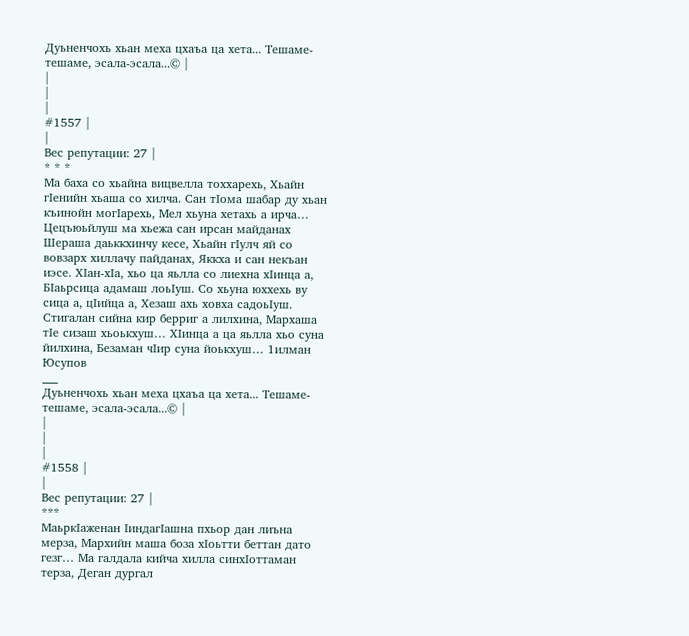Дуьненчохь хьан меха цхаъа ца хета... Тешаме-тешаме, эсала-эсала...© |
|
|
|
#1557 |
|
Вес репутации: 27 |
* * *
Ма баха со хьайна вицвелла тоххарехь, Хьайн гIенийн хьаша со хилча. Сан тIома шабар ду хьан къинойн могIарехь, Мел хьуна хетахь а ирча… Цецъюьйлуш ма хьежа сан ирсан майданах Шераша даьккхинчу кесе, Хьайн гIулч яй со вовзарх хиллачу пайданах, Яккха и сан некъан иэсе. ХIан-хIа, хьо ца яьлла со лиехна хIинца а, БIаьрсица адамаш лоьIуш. Со хьуна юххехь ву сица а, цIийца а, Хезаш ахь ховха садоьIуш. Стигалан сийна кир берриг а лилхина, Мархаша тIе сизаш хьоькхуш… ХIинца а ца яьлла хьо суна йилхина, Безаман чIир суна йоькхуш… 1илман Юсупов
___
Дуьненчохь хьан меха цхаъа ца хета... Тешаме-тешаме, эсала-эсала...© |
|
|
|
#1558 |
|
Вес репутации: 27 |
***
МаьркIаженан IиндагIашна пхьор дан лиъна мерза, Мархийн маша боза хIоьтти беттан дато гезг… Ма галдала кийча хилла синхIоттаман терза, Деган дургал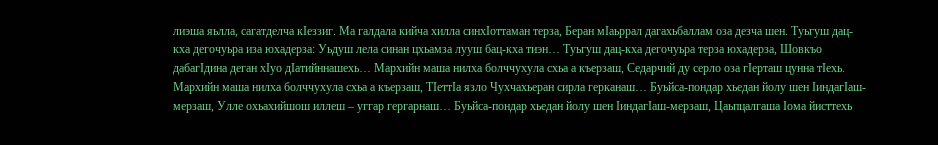лиэша яьлла, сагатделча кIеззиг. Ма галдала кийча хилла синхIоттаман терза, Беран мIаьррал дагахьбаллам оза дезча шен. Туьгуш дац-кха дегочуьра иза юхадерза: Уьдуш лела синан цхьамза лууш бац-кха тиэн… Туьгуш дац-кха дегочуьра терза юхадерза, Шовкъо дабагIдина деган хIуо дIатийннашехь… Мархийн маша нилха болччухула схьа а къерзаш, Седарчий ду серло оза гIерташ цунна тIехь. Мархийн маша нилха болччухула схьа а къерзаш, ТIеттIа язло Чухчахьеран сирла герканаш… Буьйса-пондар хьедан йолу шен IиндагIаш-мерзаш, Улле охьахийшош иллеш – уггар гергарнаш… Буьйса-пондар хьедан йолу шен IиндагIаш-мерзаш, Цаьпцалгаша Iома йисттехь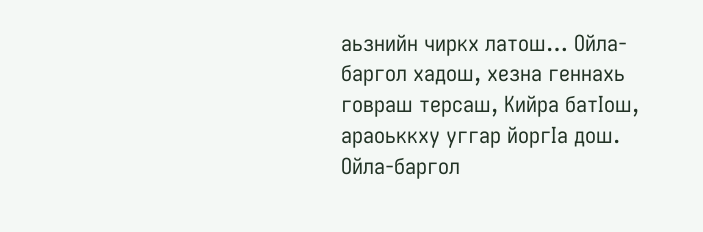аьзнийн чиркх латош… Ойла-баргол хадош, хезна геннахь говраш терсаш, Кийра батIош, араоьккху уггар йоргIа дош. Ойла-баргол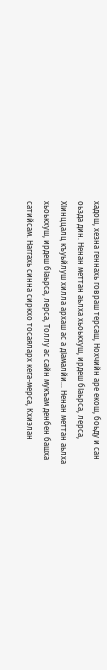хадош, хезна геннахь говраш терсаш, Нохчийн аре екош, боьду и сан оьзда дин. Ненан меттан аьлха хьоькхуш, ирдеш бIаьрса, лерса, ХIинццалц къуьйлуш хилла архаш ас а дIамалйи… Ненан меттан аьлха хьоькхуш, ирдеш бIаьрса, лерса, Толлу ас сайн мукъам денбен башха сатийсам. Наггахь синна сиркхо тосаяларх кега-мерса, Кхиэлан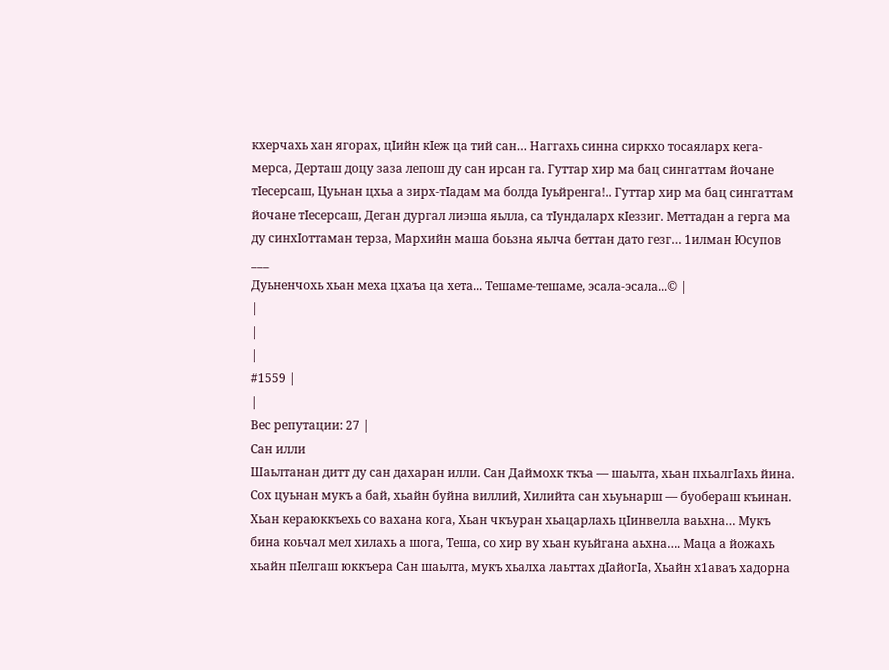кхерчахь хан ягорах, цIийн кIеж ца тий сан… Наггахь синна сиркхо тосаяларх кега-мерса, Дерташ доцу заза лепош ду сан ирсан га. Гуттар хир ма бац сингаттам йочане тIесерсаш, Цуьнан цхьа а зирх-тIадам ма болда Iуьйренга!.. Гуттар хир ма бац сингаттам йочане тIесерсаш, Деган дургал лиэша яьлла, са тIундаларх кIеззиг. Меттадан а герга ма ду синхIоттаман терза, Мархийн маша боьзна яьлча беттан дато гезг… 1илман Юсупов
___
Дуьненчохь хьан меха цхаъа ца хета... Тешаме-тешаме, эсала-эсала...© |
|
|
|
#1559 |
|
Вес репутации: 27 |
Сан илли
Шаьлтанан дитт ду сан дахаран илли. Сан Даймохк ткъа — шаьлта, хьан пхьалгIахь йина. Сох цуьнан мукъ а бай, хьайн буйна виллий, Хилийта сан хьуьнарш — буобераш къинан. Хьан кераюккъехь со вахана кога, Хьан чкъуран хьацарлахь цIинвелла ваьхна… Мукъ бина коьчал мел хилахь а шога, Теша, со хир ву хьан куьйгана аьхна…. Маца а йожахь хьайн пIелгаш юккъера Сан шаьлта, мукъ хьалха лаьттах дIайогIа, Хьайн х1аваъ хадорна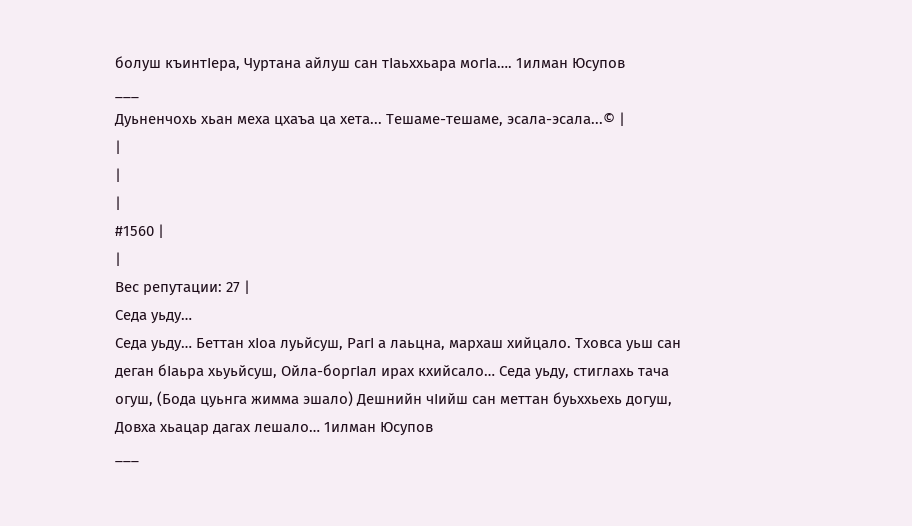болуш къинтIера, Чуртана айлуш сан тIаьххьара могIа…. 1илман Юсупов
___
Дуьненчохь хьан меха цхаъа ца хета... Тешаме-тешаме, эсала-эсала...© |
|
|
|
#1560 |
|
Вес репутации: 27 |
Седа уьду…
Седа уьду… Беттан хIоа луьйсуш, РагI а лаьцна, мархаш хийцало. Тховса уьш сан деган бIаьра хьуьйсуш, Ойла-боргIал ирах кхийсало… Седа уьду, стиглахь тача огуш, (Бода цуьнга жимма эшало) Дешнийн чIийш сан меттан буьххьехь догуш, Довха хьацар дагах лешало… 1илман Юсупов
___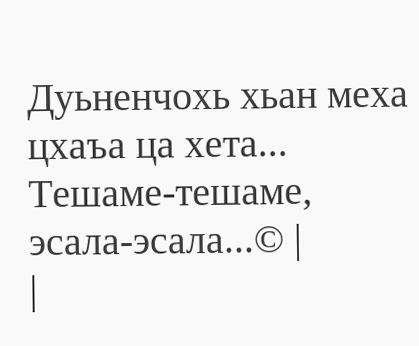Дуьненчохь хьан меха цхаъа ца хета... Тешаме-тешаме, эсала-эсала...© |
|